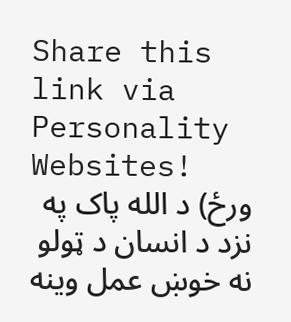Share this link via
Personality Websites!
ورځ) د الله پاک په نزد د انسان د ټولو نه خوښ عمل وينه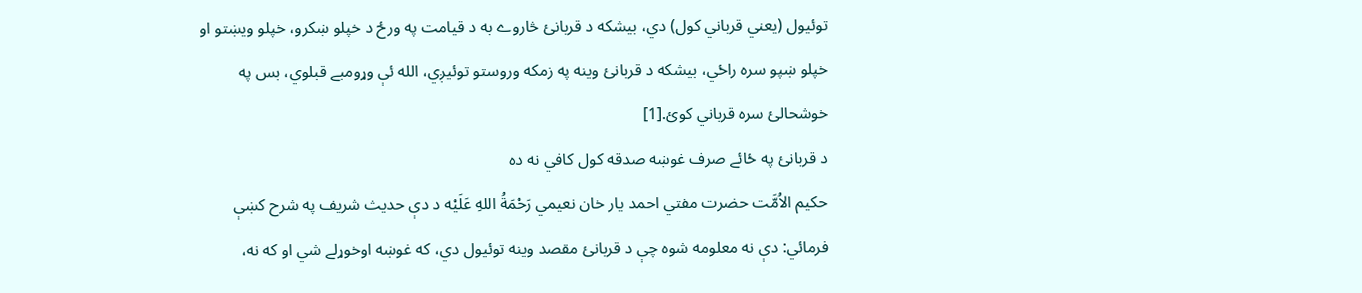توئيول (يعني قرباني کول) دي، بيشکه د قربانئ څاروے به د قيامت په ورځ د خپلو ښکرو، خپلو ويښتو او خپلو ښپو سره راځي، بيشکه د قربانئ وينه په زمکه وروستو توئيږي، الله ئې وړومبے قبلوي، بس په خوشحالئ سره قرباني کوئ.[1]
د قربانئ په ځائے صرف غوښه صدقه کول کافي نه ده
حکيم الاُمَّت حضرت مفتي احمد يار خان نعيمي رَحْمَةُ اللهِ عَلَيْه د دې حديث شريف په شرح کښې فرمائي: دې نه معلومه شوه چې د قربانئ مقصد وينه توئيول دي، که غوښه اوخوړلے شي او که نه،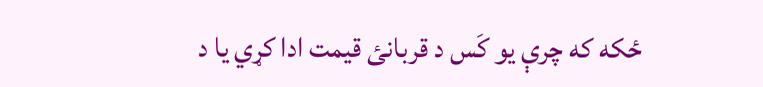ځکه که چرې يو کَس د قربانئ قيمت ادا کړي يا د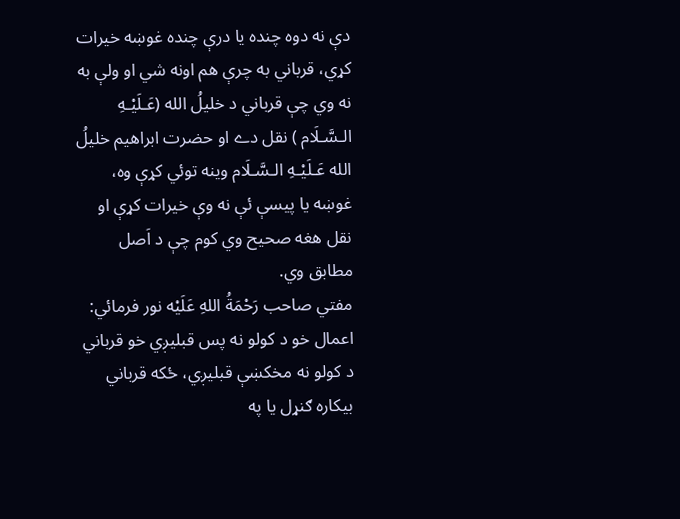دې نه دوه چنده يا درې چنده غوښه خيرات کړي، قرباني به چرې هم اونه شي او ولې به نه وي چې قرباني د خليلُ الله (عَـلَيْـهِ الـسَّـلَام ) نقل دے او حضرت ابراهيم خليلُ الله عَـلَيْـهِ الـسَّـلَام وينه توئي کړې وه، غوښه يا پيسې ئې نه وې خيرات کړې او نقل هغه صحيح وي کوم چې د اَصل مطابق وي.
مفتي صاحب رَحْمَةُ اللهِ عَلَيْه نور فرمائي: اعمال خو د کولو نه پس قبليږي خو قرباني د کولو نه مخکښې قبليږي، ځکه قرباني بيکاره ګنړل يا په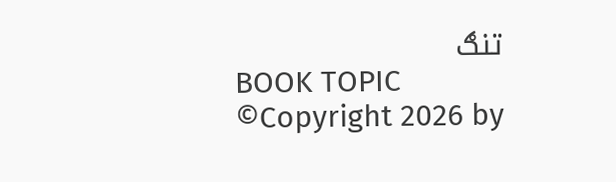تنګ
BOOK TOPIC
©Copyright 2026 by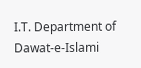I.T. Department of Dawat-e-Islami